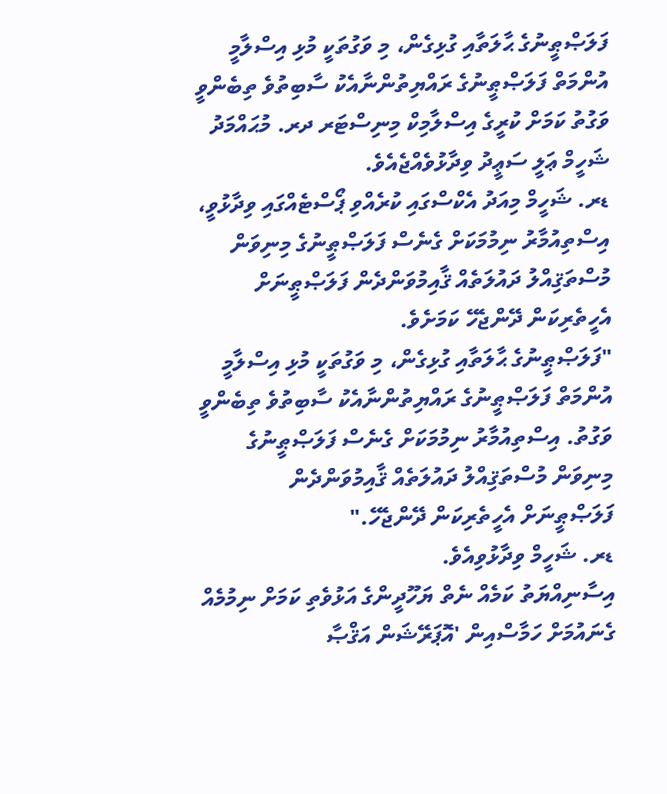ފަލަޞްޠީނުގެ ޙާލަތާއި ގުޅިގެން، މި ވަގުތަކީ މުޅި އިސްލާމީ އުންމަތް ފަލަޞްޠީނުގެ ރައްޔިތުންނާއެކު ސާބިތުވެ ތިބެންވީ ވަގުތު ކަމަށް ކުރީގެ އިސްލާމިކް މިނިސްޓަރ ދރ. މުޙައްމަދު ޝަހީމް ޢަލީ ސަޢީދު ވިދާޅުވެއްޖެއެވެ.
ޑރ. ޝަހީމް މިއަދު އެކްސްގައި ކުރެއްވި ޕޯސްޓެއްގައި ވިދާޅުވީ، އިސްތިއުމާރު ނިމުމަކަށް ގެނެސް ފަލަޞްޠީނުގެ މިނިވަން މުސްތަޤިއްލު ދައުލަތެއް ޤާއިމުވަންދެން ފަލަޞްޠީނަށް އެހީތެރިކަން ދޭންޖެހޭ ކަމަށެވެ.
"ފަލަޞްޠީނުގެ ޙާލަތާއި ގުޅިގެން، މި ވަގުތަކީ މުޅި އިސްލާމީ އުންމަތް ފަލަޞްޠީނުގެ ރައްޔިތުންނާއެކު ސާބިތުވެ ތިބެންވީ ވަގުތު. އިސްތިއުމާރު ނިމުމަކަށް ގެނެސް ފަލަޞްޠީނުގެ މިނިވަން މުސްތަޤިއްލު ދައުލަތެއް ޤާއިމުވަންދެން ފަލަޞްޠީނަށް އެހީތެރިކަން ދޭންޖެހޭ."
ޑރ. ޝަހީމް ވިދާޅުވިއެވެ.
އިސާނިއްޔަތު ކަމެއް ނެތް ޔަހޫދީންގެ އަޅުވެތި ކަމަށް ނިމުމެއް ގެނައުމަށް ހަމާސްއިން 'އޮޕަރޭޝަން އަޤްޞާ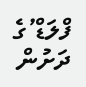ފްލަޑް’ގެ ދަށުން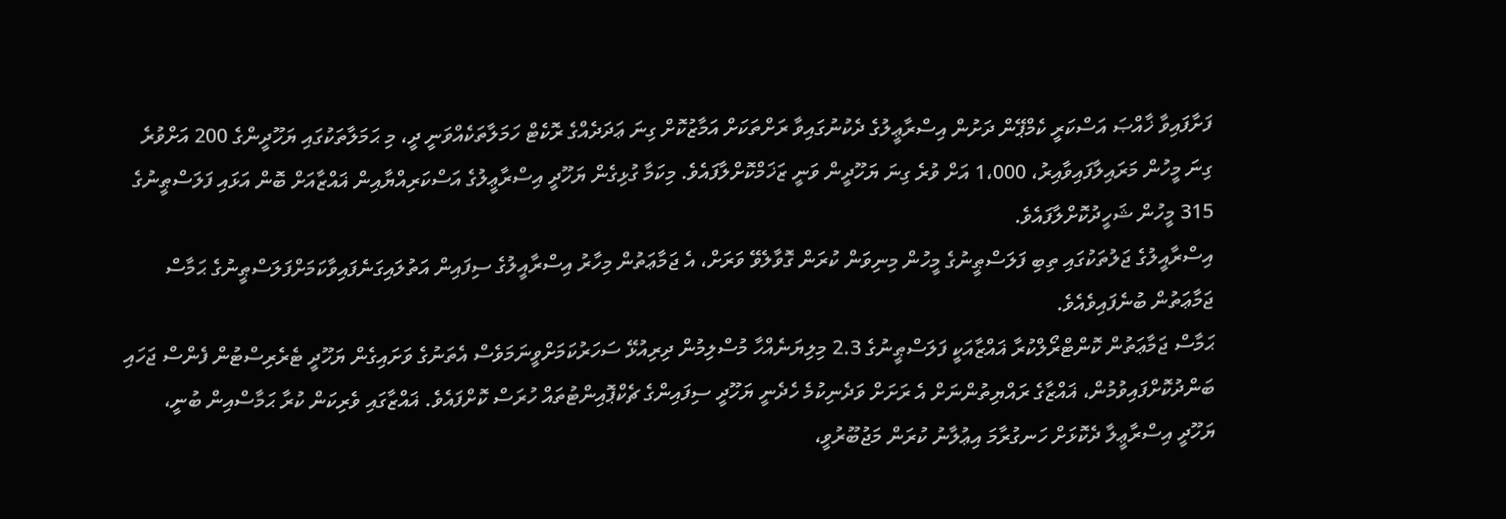ފަށާފައިވާ ޚާއްޞަ އަސްކަރީ ކެމްޕޭން ދަށުން އިސްރާޢީލުގެ ދެކުނުގައިވާ ރަށްތަކަށް އަމާޒުކޮށް ގިނަ ޢަދަދެއްގެ ރޮކެޓް ހަމަލާތަކެއްވަނީ ދީ، މި ޙަމަލާތަކުގައި ޔަހޫދީންގެ 200 އަށްވުރެ ގިނަ މީހުން މަރައިލާފައިވާއިރު، 1،000 އަށް ވުރެ ގިނަ ޔަހޫދީން ވަނީ ޒަޚަމްކޮށްލާފައެވެ. މިކަމާ ގުޅިގެން ޔަހޫދީ އިސްރާޢީލުގެ އަސްކަރިއްޔާއިން ޣައްޒާއަށް ބޮން އަޅައި ފަލަސްޠީނުގެ 315 މީހުން ޝަހީދުކޮށްލާފައެވެ.
އިސްރާއީލުގެ ޖަލުތަކުގައި ތިބި ފަލަސްޠީނުގެ މީހުން މިނިވަން ކުރަން ގޮވާލެވޭ ވަރަށް، އެ ޖަމާޢަތުން މިހާރު އިސްރާއީލުގެ ސިފައިން އަތުލައިގަނެފައިވާކަމަށްފަލަސްޠީނުގެ ޙަމާސް ޖަމާޢަތުން ބުނެފައިވެއެވެ.
ޙަމާސް ޖަމާޢަތުން ކޮންޓްރޯލްކުރާ ޣައްޒާއަކީ ފަލަސްޠީނުގެ 2.3 މިލިޔަނެއްހާ މުސްލިމުން ދިރިއުޅޭ ސަހަރުކަމަށްވީނަމަވެސް އެތަނުގެ ވަށައިގެން ޔަހޫދީ ޓެރެރިސްޓުން ފެންސް ޖަހައި ބަންދުކޮށްފައިވުމުން، ޣައްޒާގެ ރައްޔިތުންނަށް އެ ރަށަށް ވަދެނިކުމެ ހެދެނީ ޔަހޫދީ ސިފައިންގެ ޗެކްޕޮއިންޓުތައް ހުރަސް ކޮށްފައެވެ. ޣައްޒާގައި ވެރިކަން ކުރާ ޙަމާސްއިން ބުނީ، ޔަހޫދީ އިސްރާޢީލާ ދެކޮޅަށް ހަނގުރާމަ އިޢުލާނު ކުރަން މަޖުބޫރުވީ،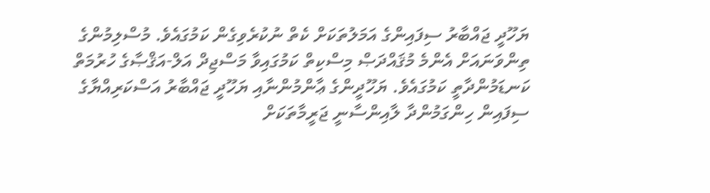ޔަހޫދީ ޖައްބާރު ސިފައިންގެ އަމަލުތަކަށް ކެތް ނުކުރެވިގެން ކަމުގައެވެ. މުސްލިމުންގެ ތިންވަނައަށް އެންމެ މުޤައްދަޞް މިސްކިތް ކަމުގައިވާ މަސްޖިދް އަލް-އަޤްޞާގެ ހުރުމަތް ކަނޑަމުންދާތީ ކަމުގައެވެ. ޔަހޫދީންގެ ޢާންމުންނާއި ޔަހޫދީ ޖައްބާރު އަސްކަރިއްޔާގެ ސިފައިން ހިންގަމުންދާ ލާއިންސާނީ ޖަރީމާތަކަށް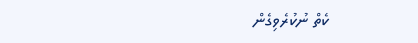ކެތް ނުކުރެވިގެން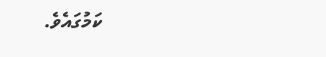ކަމުގައެވެ.